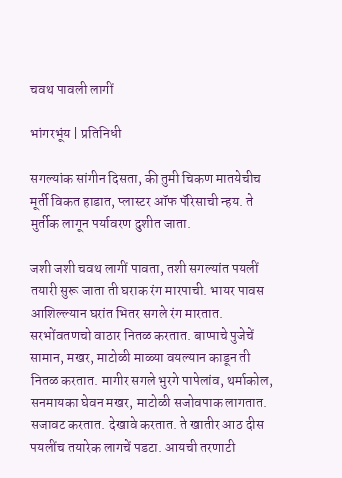चवथ पावली लागीं

भांगरभूंय | प्रतिनिधी

सगल्यांक सांगीन दिसता, की तुमी चिकण मातयेचीच मूर्ती विकत हाडात, प्लास्टर ऑफ पॅरिसाची न्हय. ते मुर्तीक लागून पर्यावरण दुशीत जाता.

जशी जशी चवथ लागीं पावता, तशी सगल्यांत पयलीं तयारी सुरू जाता ती घराक रंग मारपाची. भायर पावस आशिल्ल्यान घरांत भितर सगले रंग मारतात. सरभोंवतणचो वाठार नितळ करतात. बाप्पाचे पुजेचें सामान, मखर, माटोळी माळ्या वयल्यान काडून ती नितळ करतात. मागीर सगले भुरगे पापेलांव, थर्माकोल, सनमायका घेवन मखर, माटोळी सजोवपाक लागतात. सजावट करतात. देखावे करतात. ते खातीर आठ दीस पयलींच तयारेक लागचें पडटा. आयची तरणाटी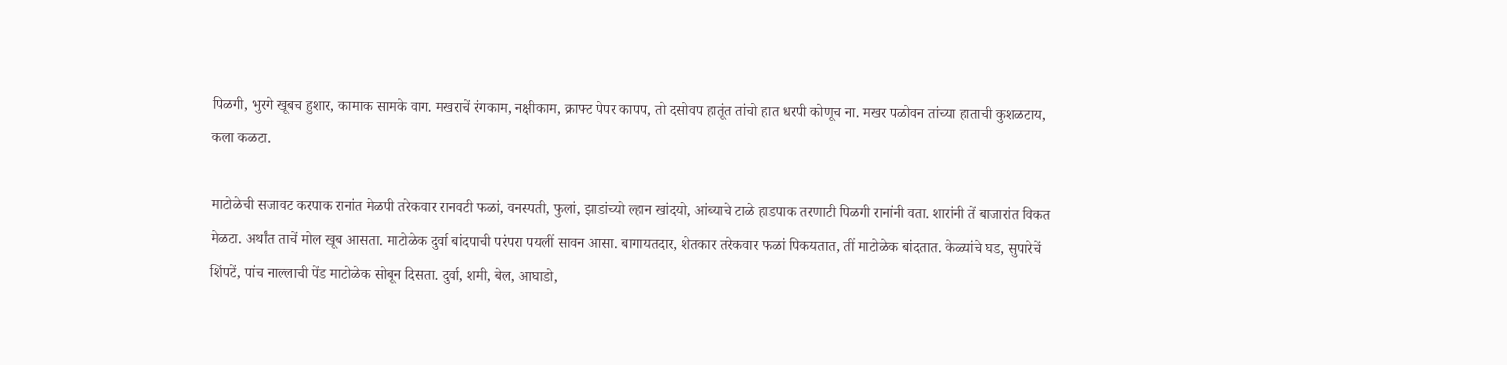पिळगी, भुरगे खूबच हुशार, कामाक सामके वाग. मखराचें रंगकाम, नक्षीकाम, क्राफ्ट पेपर कापप, तो दसोवप हातूंत तांचो हात धरपी कोणूच ना. मखर पळोवन तांच्या हाताची कुशळटाय, कला कळटा.

माटोळेची सजावट करपाक रानांत मेळपी तरेकवार रानवटी फळां, वनस्पती, फुलां, झाडांच्यो ल्हान खांदयो, आंब्याचे टाळे हाडपाक तरणाटी पिळगी रानांनी वता. शारांनी तें बाजारांत विकत मेळटा. अर्थांत ताचें मोल खूब आसता. माटोळेक दुर्वा बांदपाची परंपरा पयलीं सावन आसा. बागायतदार, शेतकार तरेकवार फळां पिकयतात, तीं माटोळेक बांदतात. केळ्यांचे घड, सुपारेचें शिंपटें, पांच नाल्लाची पेंड माटोळेक सोबून दिसता. दुर्वा, शमी, बेल, आघाडो,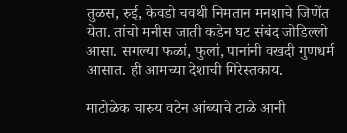तुळस, रुई, केवडो चवथी निमतान मनशाचे जिणेंत येता. तांचो मनीस जाती कडेन घट संबंद जोडिल्लो आसा. सगल्या फळां, फुलां, पानांनी वखदी गुणधर्म आसात. ही आमच्या देशाची गिरेस्तकाय.

माटोळेक चारुय वटेन आंब्याचे टाळे आनी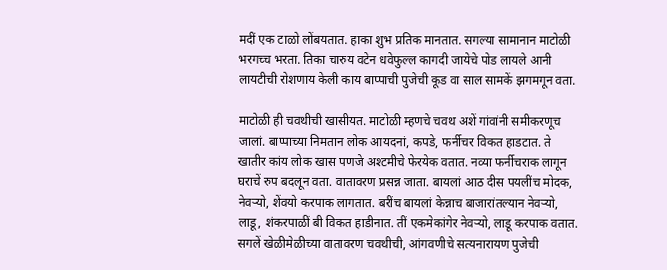मदीं एक टाळो लोंबयतात. हाका शुभ प्रतिक मानतात. सगल्या सामानान माटोळी भरगच्च भरता. तिका चारुय वटेन धवेफुल्ल कागदी जायेचे पोड लायले आनी लायटीची रोशणाय केली काय बाप्पाची पुजेची कूड वा साल सामकें झगमगून वता.

माटोळी ही चवथीची खासीयत. माटोळी म्हणचे चवथ अशें गांवांनी समीकरणूच जालां. बाप्पाच्या निमतान लोक आयदनां, कपडे, फर्नीचर विकत हाडटात. ते खातीर कांय लोक खास पणजे अश्टमीचे फेरयेक वतात. नव्या फर्नीचराक लागून घराचें रुप बदलून वता. वातावरण प्रसन्न जाता. बायलां आठ दीस पयलींच मोदक, नेवऱ्यो, शेंवयो करपाक लागतात. बरींच बायलां केन्नाच बाजारांतल्यान नेवऱ्यो, लाडू, शंकरपाळीं बी विकत हाडीनात. तीं एकमेकांगेर नेवऱ्यो, लाडू करपाक वतात. सगलें खेळीमेळीच्या वातावरण चवथीची, आंगवणीचे सत्यनारायण पुजेची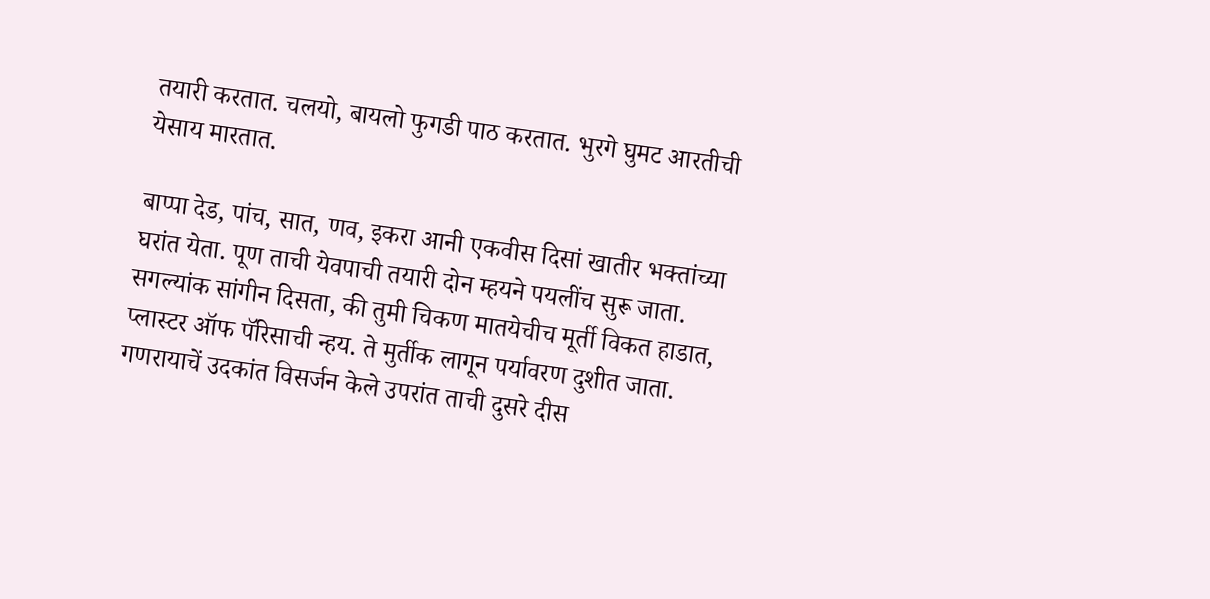तयारी करतात. चलयो, बायलो फुगडी पाठ करतात. भुरगे घुमट आरतीची  येसाय मारतात.

बाप्पा देड, पांच, सात, णव, इकरा आनी एकवीस दिसां खातीर भक्तांच्या घरांत येता. पूण ताची येवपाची तयारी दोन म्हयने पयलींच सुरू जाता. सगल्यांक सांगीन दिसता, की तुमी चिकण मातयेचीच मूर्ती विकत हाडात, प्लास्टर ऑफ पॅरिसाची न्हय. ते मुर्तीक लागून पर्यावरण दुशीत जाता. गणरायाचें उदकांत विसर्जन केले उपरांत ताची दुसरे दीस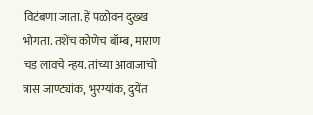विटंबणा जाता. हें पळोवन दुख्ख भोगता. तशेंच कोणेच बॉम्ब, माराण चड लावचे न्हय. तांच्या आवाजाचो त्रास जाण्ट्यांक, भुरग्यांक, दुयेंत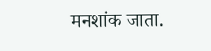मनशांक जाता.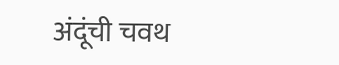अंदूंची चवथ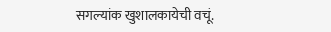सगल्यांक खुशालकायेची वचूं.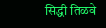सिद्धी तिळवे